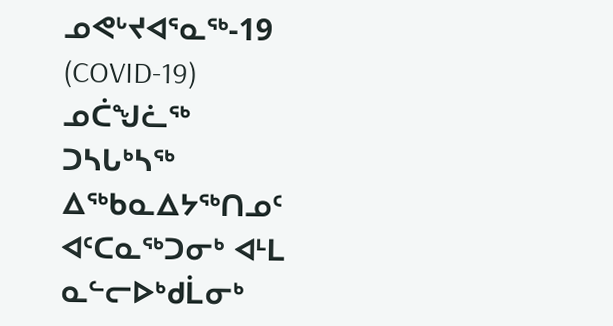ᓄᕙᒡᔪᐊᕐᓇᖅ-19 (COVID-19) ᓄᑖᖑᓛᖅ ᑐᓴᒐᒃᓴᖅ
ᐃᖅᑲᓇᐃᔭᖅᑎᓄᑦ ᐊᑦᑕᓇᖅᑐᓂᒃ ᐊᒻᒪ ᓇᓪᓕᐅᒃᑯᒫᓂᒃ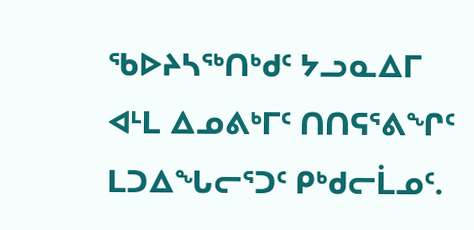ᖃᐅᔨᓴᖅᑎᒃᑯᑦ ᔭᓗᓇᐃᒥ ᐊᒻᒪ ᐃᓄᕕᒃᒥᑦ ᑎᑎᕋᕐᕕᖏᑦ ᒪᑐᐃᖓᓕᕐᑐᑦ ᑭᒃᑯᓕᒫᓄᑦ.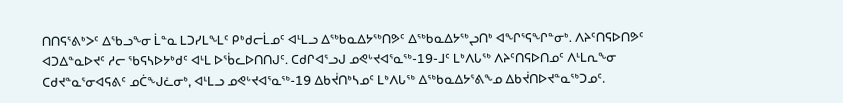ᑎᑎᕋᕐᕕᒃᐳᑦ ᐃᖃᓗᖕᓂ ᒫᓐᓇ ᒪᑐᓯᒪᖕᒪᑦ ᑭᒃᑯᓕᒫᓄᑦ ᐊᒻᒪᓗ ᐃᖅᑲᓇᐃᔭᖅᑎᕗᑦ ᐃᖅᑲᓇᐃᔭᖅᖢᑎᒃ ᐊᖏᕐᕋᖏᓐᓂᒃ. ᐱᔨᑦᑎᕋᐅᑎᕗᑦ ᐊᑐᐃᓐᓇᐅᔪᑦ ᓱᓕ ᖃᕋᓴᐅᔭᒃᑯᑦ ᐊᒻᒪ ᐅᖄᓚᐅᑎᑎᒍᑦ. ᑕᑯᒋᐊᕐᓗᒍ ᓄᕙᒡᔪᐊᕐᓇᖅ-19-ᒧᑦ ᒪᒃᐱᒐᖅ ᐱᔨᑦᑎᕋᐅᑎᓄᑦ ᐱᒻᒪᕆᖕᓂ ᑕᑯᔪᓐᓇᕐᓂᐊᕋᕕᑦ ᓄᑖᖑᓛᓂᒃ, ᐊᒻᒪᓗ ᓄᕙᒡᔪᐊᕐᓇᖅ-19 ᐃᑲᔫᑎᒃᓴᓄᑦ ᒪᒃᐱᒐᖅ ᐃᖅᑲᓇᐃᔭᕐᕕᖕᓄ ᐃᑲᔫᑎᐅᔪᓐᓇᖅᑐᓄᑦ.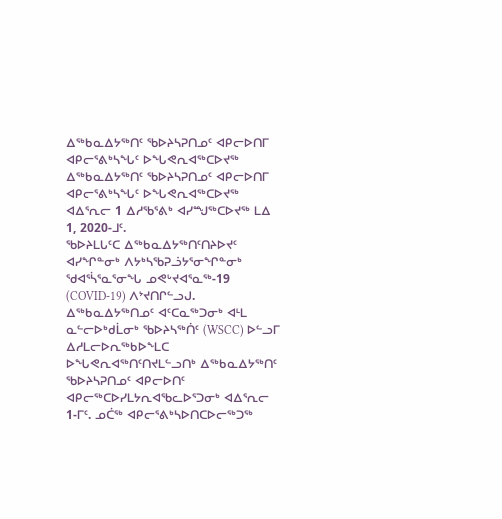ᐃᖅᑲᓇᐃᔭᖅᑎᑦ ᖃᐅᔨᓴᕈᑎᓄᑦ ᐊᑭᓕᐅᑎᒥ ᐊᑭᓕᕐᕕᒃᓴᖓᑦ ᐅᖓᕙᕆᐊᖅᑕᐅᔪᖅ
ᐃᖅᑲᓇᐃᔭᖅᑎᑦ ᖃᐅᔨᓴᕈᑎᓄᑦ ᐊᑭᓕᐅᑎᒥ ᐊᑭᓕᕐᕕᒃᓴᖓᑦ ᐅᖓᕙᕆᐊᖅᑕᐅᔪᖅ
ᐊᐃᕐᕆᓕ 1 ᐃᓱᖃᕐᕕᒃ ᐊᓯᙳᖅᑕᐅᔪᖅ ᒪᐃ 1, 2020-ᒧᑦ.
ᖃᐅᔨᒪᒐᑦᑕ ᐃᖅᑲᓇᐃᔭᖅᑎᑦᑎᔨᐅᔪᑦ ᐊᓯᖏᓐᓂᒃ ᐱᔭᒃᓴᖃᕈᓘᔭᕐᓂᖏᓐᓂᒃ ᖁᐊᕐᓵᕐᓇᕐᓂᖓ ᓄᕙᒡᔪᐊᕐᓇᖅ-19 (COVID-19) ᐱᔾᔪᑎᒋᓪᓗᒍ. ᐃᖅᑲᓇᐃᔭᖅᑎᓄᑦ ᐊᑦᑕᓇᖅᑐᓂᒃ ᐊᒻᒪ ᓇᓪᓕᐅᒃᑯᒫᓂᒃ ᖃᐅᔨᓴᖅᑏᑦ (WSCC) ᐅᓪᓗᒥ ᐃᓱᒪᓕᐅᕆᖅᑲᐅᖕᒪᑕ ᐅᖓᕙᕆᐊᖅᑎᑦᑎᔪᒪᓪᓗᑎᒃ ᐃᖅᑲᓇᐃᔭᖅᑎᑦ ᖃᐅᔨᓴᕈᑎᓄᑦ ᐊᑭᓕᐅᑎᑦ ᐊᑭᓕᖅᑕᐅᓯᒪᔭᕆᐊᖃᓚᐅᕐᑐᓂᒃ ᐊᐃᕐᕆᓕ 1-ᒥᑦ. ᓄᑖᖅ ᐊᑭᓕᕐᕕᒃᓴᐅᑎᑕᐅᓕᖅᑐᖅ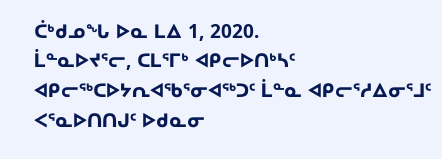ᑖᒃᑯᓄᖓ ᐅᓇ ᒪᐃ 1, 2020.
ᒫᓐᓇᐅᔪᕐᓕ, ᑕᒪᕐᒥᒃ ᐊᑭᓕᐅᑎᒃᓴᑦ ᐊᑭᓕᖅᑕᐅᔭᕆᐊᖃᕐᓂᐊᖅᑐᑦ ᒫᓐᓇ ᐊᑭᓕᕐᓱᐃᓂᕐᒧᑦ ᐸᕐᓇᐅᑎᑎᒍᑦ ᐅᑯᓇᓂ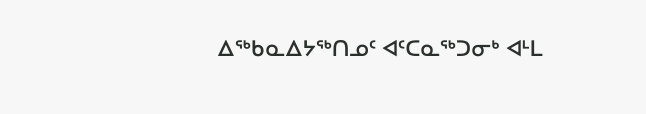ᐃᖅᑲᓇᐃᔭᖅᑎᓄᑦ ᐊᑦᑕᓇᖅᑐᓂᒃ ᐊᒻᒪ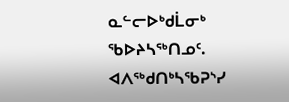ᓇᓪᓕᐅᒃᑯᒫᓂᒃ ᖃᐅᔨᓴᖅᑎᓄᑦ.
ᐊᐱᖅᑯᑎᒃᓴᖃᕈᔅᓯ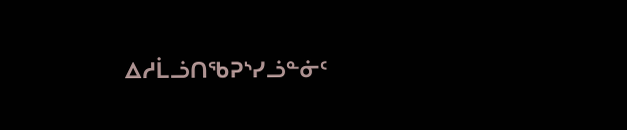ᐃᓱᒫᓘᑎᖃᕈᔅᓯᓘᓐᓃᑦ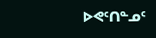ᐅᕙᑦᑎᓐᓄᑦ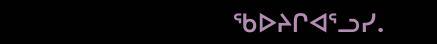ᖃᐅᔨᒋᐊᕐᓗᓯ.